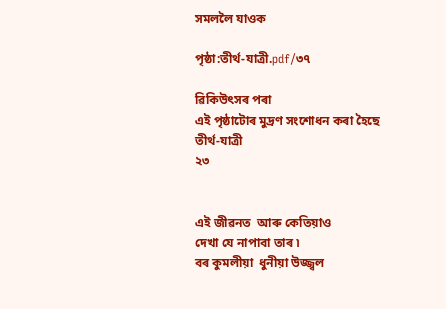সমললৈ যাওক

পৃষ্ঠা:তীৰ্থ-যাত্ৰী.pdf/৩৭

ৱিকিউৎসৰ পৰা
এই পৃষ্ঠাটোৰ মুদ্ৰণ সংশোধন কৰা হৈছে
তীৰ্থ-যাত্ৰী
২৩


এই জীৱনত  আৰু কেতিয়াও
দেখা যে নাপাবা তাৰ ৷
বৰ কুমলীয়া  ধুনীয়া উজ্জ্বল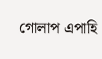গোলাপ এপাহি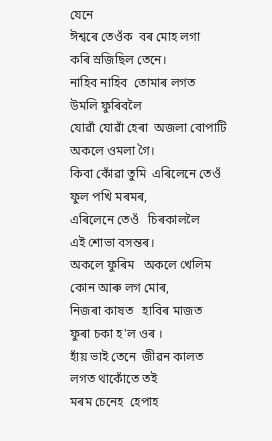যেনে
ঈশ্বৰে তেওঁক  বৰ মোহ লগা
কৰি স্ৰজিছিল তেনে।
নাহিব নাহিব  তোমাৰ লগত
উমলি ফুৰিবলৈ
যোৱাঁ যোৱাঁ হেৰা  অজলা বোপাটি
অকলে ওমলা গৈ।
কিবা কোঁৱা তুমি  এৰিলেনে তেওঁ
ফুল পখি মৰমৰ,
এৰিলেনে তেওঁ   চিৰকাললৈ
এই শোভা বসন্তৰ।
অকলে ফুৰিম   অকলে খেলিম
কোন আৰু লগ মোৰ,
নিজৰা কাষত   হাবিৰ মাজত
ফুৰা চকা হ'ল ওৰ ।
হাঁয় ভাই তেনে  জীৱন কালত
লগত থাকোঁতে তই
মৰম চেনেহ  হেপাহ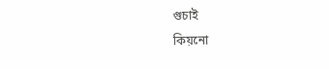গুচাই
কিয়নো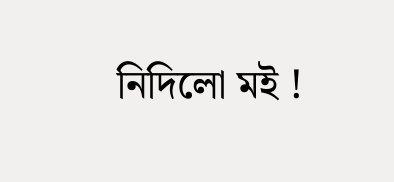নিদিলো মই !